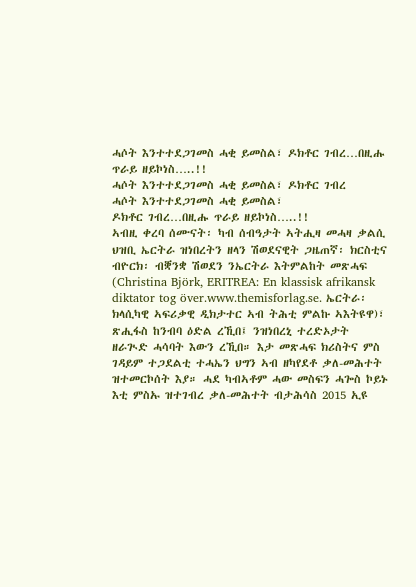ሓሶት እንተተደጋገመስ ሓቂ ይመስል፣ ዶክቶር ገብረ…በዚሑ ጥራይ ዘይኮነስ…..!!
ሓሶት እንተተደጋገመስ ሓቂ ይመስል፣ ዶክቶር ገብረ
ሓሶት እንተተደጋገመስ ሓቂ ይመስል፣
ዶክቶር ገብረ…በዚሑ ጥራይ ዘይኮነስ…..!!
ኣብዚ ቀረባ ሰሙናት፡ ካብ ሰብዓታት ኣትሒዛ መሓዛ ቃልሲ ህዝቢ ኤርትራ ዝነበረትን ዘላን ሽወደናዊት ጋዜጠኛ፡ ክርስቲና ብዮርክ፡ ብቛንቋ ሽወደን ንኤርትራ እትምልከት መጽሓፍ (Christina Björk, ERITREA: En klassisk afrikansk diktator tog över.www.themisforlag.se. ኤርትራ፡ ክላሲካዊ ኣፍሪቃዊ ዲክታተር ኣብ ትሕቲ ምልኩ ኣእትዩዋ)፣ ጽሒፋስ ከንብባ ዕድል ረኺበ፤ ንዝነበረኒ ተረድኦታት ዘራጒድ ሓሳባት እውን ረኺበ። እታ መጽሓፍ ክሪስትና ምስ ገዳይም ተጋደልቲ ተሓኤን ህግን ኣብ ዘካየደቶ ቃለ-መሕተት ዝተመርኮሰት እያ። ሓደ ካብኣቶም ሓው መስፍን ሓጐስ ኮይኑ እቲ ምስኡ ዝተገብረ ቃለ-መሕተት ብታሕሳስ 2015 ኢዩ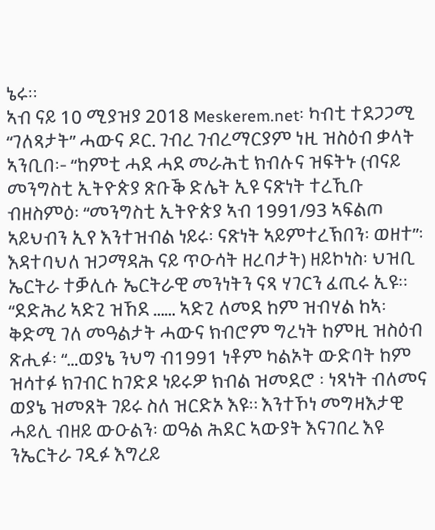ኔሩ።
ኣብ ናይ 10 ሚያዝያ 2018 Meskerem.net፡ ካብቲ ተደጋጋሚ “ገለጻታት” ሓውና ዶር. ገብረ ገብረማርያም ነዚ ዝስዕብ ቃላት ኣንቢበ፡- “ከምቲ ሓደ ሓደ መራሕቲ ክብሉና ዝፍትኑ (ብናይ መንግስቲ ኢትዮጵያ ጽቡቕ ድሌት ኢዩ ናጽነት ተረኺቡ ብዘስምዕ፡ “መንግስቲ ኢትዮጵያ ኣብ 1991/93 ኣፍልጦ ኣይህብን ኢየ እንተዝብል ነይሩ፡ ናጽነት ኣይምተረኽበን፡ ወዘተ”፡ እዳተባህለ ዝጋማዳሕ ናይ ጥዑሳት ዘረባታት) ዘይኮነስ፡ ህዝቢ ኤርትራ ተቓሊሱ ኤርትራዊ መንነትን ናጻ ሃገርን ፈጢሩ ኢዩ። “ደድሕሪ ኣድጊ ዝኸደ …… ኣድጊ ለመደ ከም ዝብሃል ከኣ፡ ቅድሚ ገለ መዓልታት ሓውና ክብሮም ግረነት ከምዚ ዝስዕብ ጽሒፉ፡ “…ወያኔ ንህግ ብ1991 ነቶም ካልኦት ውድባት ከም ዝሳተፉ ክገብር ከገድዶ ነይሩዎ ክብል ዝመደሮ ፡ ነጻነት ብለመና ወያኔ ዝመጸት ገይሩ ስለ ዝርድኦ እዩ። እንተኾነ መግዛእታዊ ሓይሊ ብዘይ ውዑልን፡ ወዓል ሕደር ኣውያት እናገበረ እዩ ንኤርትራ ገዲፉ እግረይ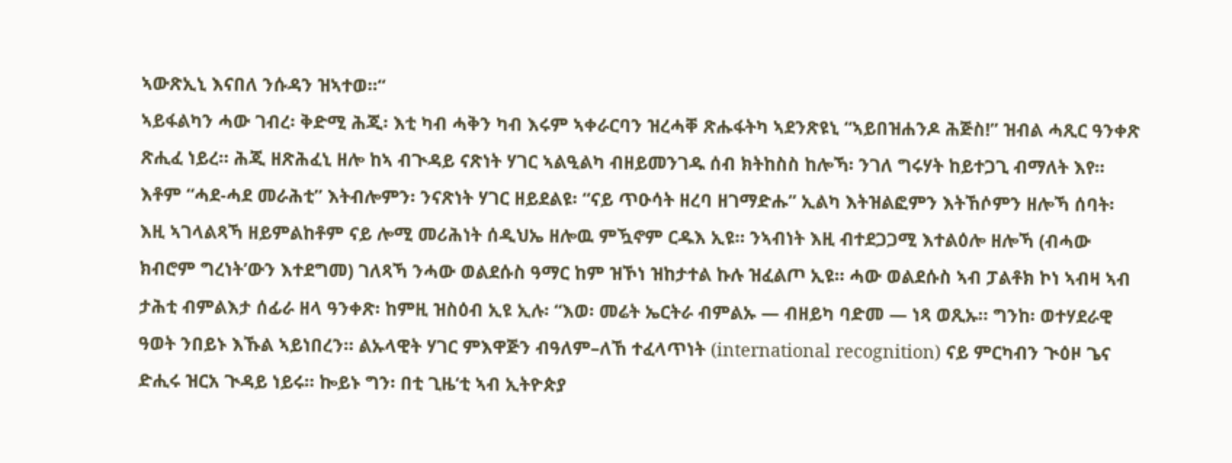ኣውጽኢኒ እናበለ ንሱዳን ዝኣተወ።“
ኣይፋልካን ሓው ገብረ፡ ቅድሚ ሕጂ፡ እቲ ካብ ሓቅን ካብ እሩም ኣቀራርባን ዝረሓቐ ጽሑፋትካ ኣደንጽዩኒ “ኣይበዝሐንዶ ሕጅስ!” ዝብል ሓጺር ዓንቀጽ ጽሒፈ ነይረ። ሕጂ ዘጽሕፈኒ ዘሎ ከኣ ብጒዳይ ናጽነት ሃገር ኣልዒልካ ብዘይመንገዱ ሰብ ክትከስስ ከሎኻ፡ ንገለ ግሩሃት ከይተጋጊ ብማለት እየ።
እቶም “ሓደ-ሓደ መራሕቲ” እትብሎምን፡ ንናጽነት ሃገር ዘይደልዩ፡ “ናይ ጥዑሳት ዘረባ ዘገማድሑ” ኢልካ እትዝልፎምን እትኸሶምን ዘሎኻ ሰባት፡ እዚ ኣገላልጻኻ ዘይምልከቶም ናይ ሎሚ መሪሕነት ሰዲህኤ ዘሎዉ ምዃኖም ርዱእ ኢዩ። ንኣብነት እዚ ብተደጋጋሚ እተልዕሎ ዘሎኻ (ብሓው ክብሮም ግረነት’ውን እተደግመ) ገለጻኻ ንሓው ወልደሱስ ዓማር ከም ዝኾነ ዝከታተል ኩሉ ዝፈልጦ ኢዩ። ሓው ወልደሱስ ኣብ ፓልቶክ ኮነ ኣብዛ ኣብ ታሕቲ ብምልእታ ሰፊራ ዘላ ዓንቀጽ፡ ከምዚ ዝስዕብ ኢዩ ኢሉ፡ “እወ፡ መሬት ኤርትራ ብምልኡ — ብዘይካ ባድመ — ነጻ ወጺኡ። ግንከ፡ ወተሃደራዊ ዓወት ንበይኑ እኹል ኣይነበረን። ልኡላዊት ሃገር ምእዋጅን ብዓለም–ለኸ ተፈላጥነት (international recognition) ናይ ምርካብን ጒዕዞ ጌና ድሒሩ ዝርአ ጒዳይ ነይሩ። ኰይኑ ግን፡ በቲ ጊዜ‘ቲ ኣብ ኢትዮጵያ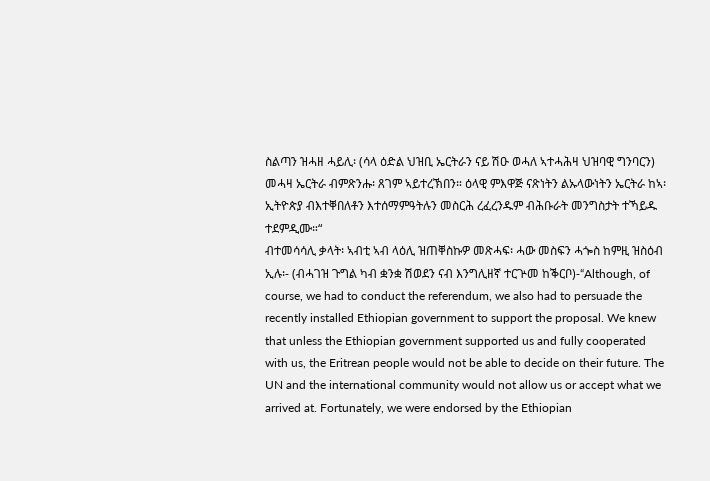ስልጣን ዝሓዘ ሓይሊ፡ (ሳላ ዕድል ህዝቢ ኤርትራን ናይ ሽዑ ወሓለ ኣተሓሕዛ ህዝባዊ ግንባርን) መሓዛ ኤርትራ ብምጽንሑ፡ ጸገም ኣይተረኽበን። ዕላዊ ምእዋጅ ናጽነትን ልኡላውነትን ኤርትራ ከኣ፡ ኢትዮጵያ ብእተቐበለቶን እተሰማምዓትሉን መስርሕ ረፈረንዱም ብሕቡራት መንግስታት ተኻይዱ ተደምዲሙ።“
ብተመሳሳሊ ቃላት፡ ኣብቲ ኣብ ላዕሊ ዝጠቐስኩዎ መጽሓፍ፡ ሓው መስፍን ሓጐስ ከምዚ ዝስዕብ ኢሉ፡- (ብሓገዝ ጉግል ካብ ቋንቋ ሽወደን ናብ እንግሊዘኛ ተርጕመ ከቕርቦ)-“Although, of course, we had to conduct the referendum, we also had to persuade the recently installed Ethiopian government to support the proposal. We knew that unless the Ethiopian government supported us and fully cooperated with us, the Eritrean people would not be able to decide on their future. The UN and the international community would not allow us or accept what we arrived at. Fortunately, we were endorsed by the Ethiopian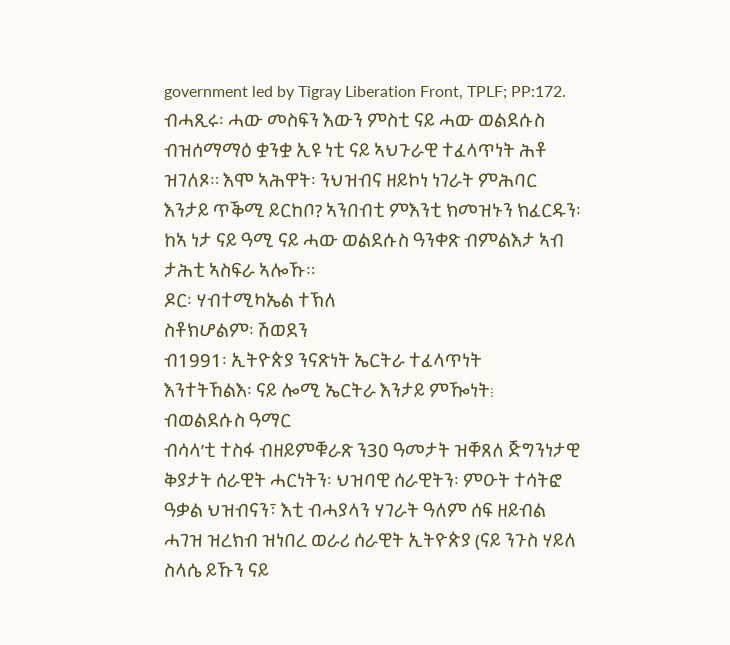government led by Tigray Liberation Front, TPLF; PP:172.
ብሓጺሩ፡ ሓው መስፍን እውን ምስቲ ናይ ሓው ወልደሱስ ብዝሰማማዕ ቋንቋ ኢዩ ነቲ ናይ ኣህጉራዊ ተፈላጥነት ሕቶ ዝገለጾ። እሞ ኣሕዋት፡ ንህዝብና ዘይኮነ ነገራት ምሕባር እንታይ ጥቕሚ ይርከቦ? ኣንበብቲ ምእንቲ ክመዝኑን ክፈርዱን፡ ከኣ ነታ ናይ ዓሚ ናይ ሓው ወልደሱስ ዓንቀጽ ብምልእታ ኣብ ታሕቲ ኣስፍራ ኣሎኹ።
ዶር፡ ሃብተሚካኤል ተኽለ
ስቶክሆልም፡ ሽወደን
ብ1991፡ ኢትዮጵያ ንናጽነት ኤርትራ ተፈላጥነት
እንተትኸልእ፡ ናይ ሎሚ ኤርትራ እንታይ ምዀነት᎒
ብወልደሱስ ዓማር
ብሳላ’ቲ ተስፋ ብዘይምቑራጽ ን30 ዓመታት ዝቐጸለ ጅግንነታዊ ቅያታት ሰራዊት ሓርነትን፡ ህዝባዊ ሰራዊትን፡ ምዑት ተሳትፎ ዓቃል ህዝብናን፣ እቲ ብሓያላን ሃገራት ዓለም ሰፍ ዘይብል ሓገዝ ዝረክብ ዝነበረ ወራሪ ሰራዊት ኢትዮጵያ (ናይ ንጉስ ሃይለ ስላሴ ይኹን ናይ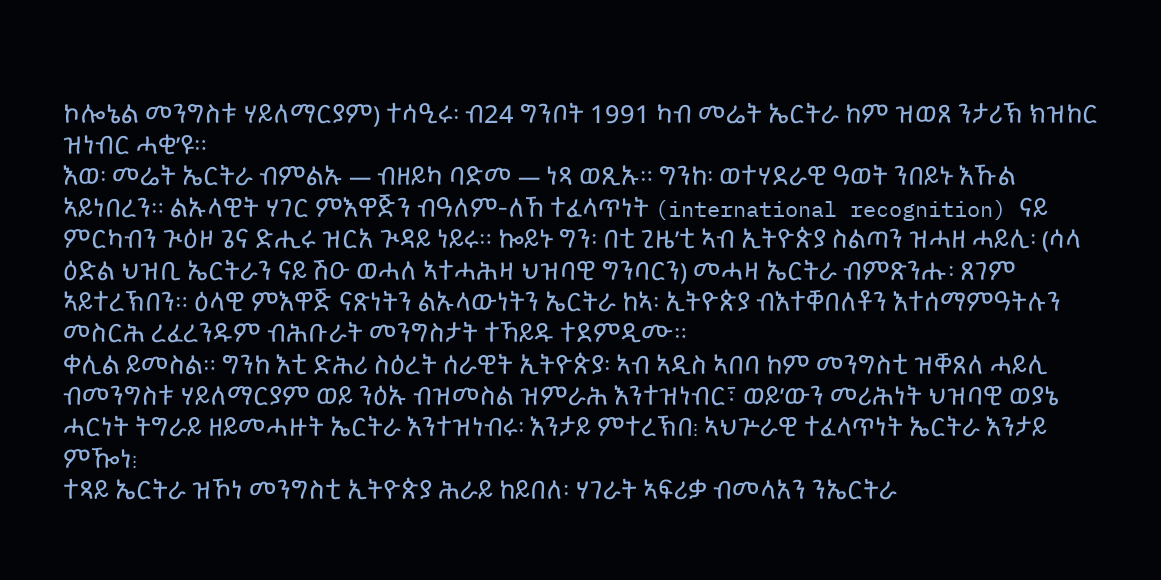ኮሎኔል መንግስቱ ሃይለማርያም) ተሳዒሩ፡ ብ24 ግንቦት 1991 ካብ መሬት ኤርትራ ከም ዝወጸ ንታሪኽ ክዝከር ዝነብር ሓቂ’ዩ።
እወ፡ መሬት ኤርትራ ብምልኡ — ብዘይካ ባድመ — ነጻ ወጺኡ። ግንከ፡ ወተሃደራዊ ዓወት ንበይኑ እኹል ኣይነበረን። ልኡላዊት ሃገር ምእዋጅን ብዓለም-ለኸ ተፈላጥነት (international recognition) ናይ ምርካብን ጒዕዞ ጌና ድሒሩ ዝርአ ጒዳይ ነይሩ። ኰይኑ ግን፡ በቲ ጊዜ’ቲ ኣብ ኢትዮጵያ ስልጣን ዝሓዘ ሓይሊ፡ (ሳላ ዕድል ህዝቢ ኤርትራን ናይ ሽዑ ወሓለ ኣተሓሕዛ ህዝባዊ ግንባርን) መሓዛ ኤርትራ ብምጽንሑ፡ ጸገም ኣይተረኽበን። ዕላዊ ምእዋጅ ናጽነትን ልኡላውነትን ኤርትራ ከኣ፡ ኢትዮጵያ ብእተቐበለቶን እተሰማምዓትሉን መስርሕ ረፈረንዱም ብሕቡራት መንግስታት ተኻይዱ ተደምዲሙ።
ቀሊል ይመስል። ግንከ እቲ ድሕሪ ስዕረት ሰራዊት ኢትዮጵያ፡ ኣብ ኣዲስ ኣበባ ከም መንግስቲ ዝቐጸለ ሓይሊ ብመንግስቱ ሃይለማርያም ወይ ንዕኡ ብዝመስል ዝምራሕ እንተዝነብር፣ ወይ’ውን መሪሕነት ህዝባዊ ወያኔ ሓርነት ትግራይ ዘይመሓዙት ኤርትራ እንተዝነብሩ፡ እንታይ ምተረኽበ᎒ ኣህጕራዊ ተፈላጥነት ኤርትራ እንታይ ምዀነ᎒
ተጻይ ኤርትራ ዝኾነ መንግስቲ ኢትዮጵያ ሕራይ ከይበለ፡ ሃገራት ኣፍሪቃ ብመላአን ንኤርትራ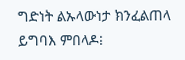ግድነት ልኡላውነታ ክንፈልጠላ ይግባእ ምበላዶ᎒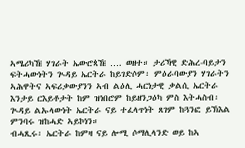ኣሜሪካኸ᎒ ሃገራት ኤውሮጳኸ᎒ …. ወዘተ። ታሪኻዊ ድሕረ-ባይታን ፍትሓውነትን ጒዳይ ኤርትራ ከይገድሶም፡ ምዕራባውያን ሃገራትን ኣሕዋትና ኣፍሪቃውያንን ኣብ ልዕሊ ሓርነታዊ ቃልሲ ኤርትራ እንታይ ርእይቶታት ከም ዝነበሮም ከይዘንጋዕካ ምስ እትሓስብ፡ ጒዳይ ልኡላውነት ኤርትራ ናይ ተፈላጥነት ጸገም ከጓንፎ ይኽእል ምንባሩ ዝከሓድ ኣይኮነን።
ብሓጺሩ፡ ኤርትራ ከምዛ ናይ ሎሚ ሶማሊላንድ ወይ ከኣ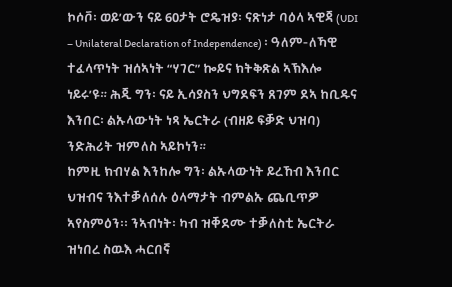ኮሶቮ፡ ወይ’ውን ናይ 60ታት ሮዴዝያ፡ ናጽነታ ባዕላ ኣዊጃ (UDI – Unilateral Declaration of Independence) ፡ ዓለም-ለኻዊ ተፈላጥነት ዝሰኣነት “ሃገር” ኰይና ክትቅጽል ኣኽእሎ ነይሩ’ዩ። ሕጂ ግን፡ ናይ ኢሳያስን ህግደፍን ጸገም ደኣ ከቢዱና እንበር፡ ልኡላውነት ነጻ ኤርትራ (ብዘይ ፍቓድ ህዝባ) ንድሕሪት ዝምለስ ኣይኮነን።
ከምዚ ክብሃል እንከሎ ግን፡ ልኡላውነት ይረኸብ እንበር ህዝብና ንእተቓለሰሉ ዕላማታት ብምልኡ ጨቢጥዎ ኣየስምዕን፡፡ ንኣብነት፡ ካብ ዝቐደሙ ተቓለስቲ ኤርትራ ዝነበረ ስዉእ ሓርበኛ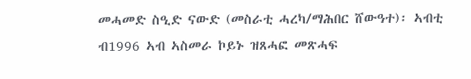መሓመድ ስዒድ ናውድ (መስራቲ ሓረካ/ማሕበር ሸውዓተ)፡ ኣብቲ ብ1996 ኣብ ኣስመራ ኮይኑ ዝጸሓፎ መጽሓፍ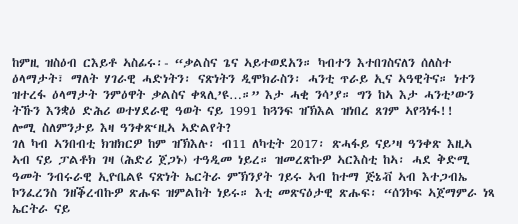ከምዚ ዝስዕብ ርእይቶ ኣስፊሩ፡- “ቃልስና ጌና ኣይተወደአን። ካብተን እተበገስናለን ሰለስተ ዕላማታት፣ ማለት ሃገራዊ ሓድነትን፡ ናጽነትን ዲሞክራስን፡ ሓንቲ ጥራይ ኢና ኣዓዊትና። ነተን ዝተረፋ ዕላማታት ንምዕዋት ቃልስና ቀጻሊ’ዩ…።” እታ ሓቂ ንሳ’ያ። ግን ከኣ እታ ሓንቲ’ውን ትኹን እንቋዕ ድሕሪ ወተሃደራዊ ዓወት ናይ 1991 ከጓንፍ ዝኽእል ዝነበረ ጸገም ኣየጓነፋ!!
ሎሚ ስለምንታይ እዛ ዓንቀጽ‘ዚኣ ኣድልየት?
ገለ ካብ ኣንበብቲ ክዝክርዎ ከም ዝኽእሉ፡ ብ11 ለካቲት 2017፡ ጽሓፋይ ናይ’ዛ ዓንቀጽ እዚኣ ኣብ ናይ ፓልቶክ ገዛ (ሕድሪ ጀጋኑ) ተዓዲመ ነይረ። ዝመረጽኩዎ ኣርእስቲ ከኣ፡ ሓደ ቅድሚ ዓመት ንብሩራዊ ኢዮቤልዩ ናጽነት ኤርትራ ምኽንያት ገይሩ ኣብ ከተማ ጅኔቭ ኣብ እተጋብኤ ኮንፈረንስ ንዘቕረብኩዎ ጽሑፍ ዝምልከት ነይሩ። እቲ መጽናዕታዊ ጽሑፍ፡ “ሰንኮፍ ኣጀማምራ ነጻ ኤርትራ ናይ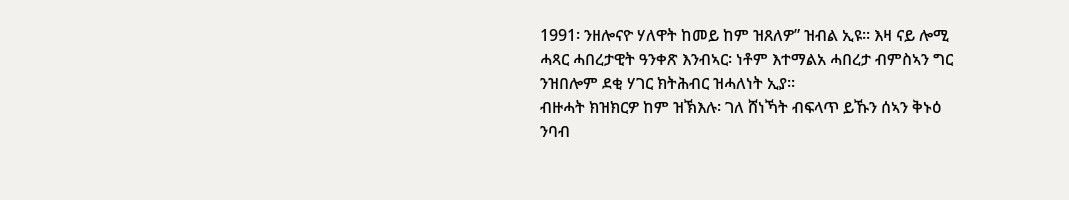1991፡ ንዘሎናዮ ሃለዋት ከመይ ከም ዝጸለዎ” ዝብል ኢዩ። እዛ ናይ ሎሚ ሓጻር ሓበረታዊት ዓንቀጽ እንብኣር፡ ነቶም እተማልአ ሓበረታ ብምስኣን ግር ንዝበሎም ደቂ ሃገር ክትሕብር ዝሓለነት ኢያ።
ብዙሓት ክዝክርዎ ከም ዝኽእሉ፡ ገለ ሸነኻት ብፍላጥ ይኹን ሰኣን ቅኑዕ ንባብ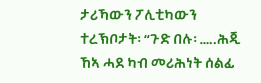ታሪኻውን ፖሊቲካውን ተረኽቦታት፡ “ጉድ በሉ፡ …..ሕጂ ኸኣ ሓደ ካብ መሪሕነት ሰልፊ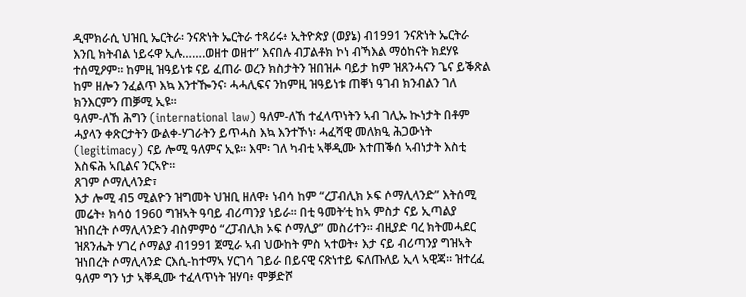ዲሞክራሲ ህዝቢ ኤርትራ፡ ንናጽነት ኤርትራ ተጻሪሩ፥ ኢትዮጵያ (ወያኔ) ብ1991 ንናጽነት ኤርትራ እንቢ ክትብል ነይሩዋ ኢሉ…….ወዘተ ወዘተ” እናበሉ ብፓልቶክ ኮነ ብኻእል ማዕከናት ክደሃዩ ተሰሚዖም። ከምዚ ዝዓይነቱ ናይ ፈጠራ ወረን ክስታትን ዝበዝሖ ባይታ ከም ዝጸንሓናን ጌና ይቕጽል ከም ዘሎን ንፈልጥ እኳ እንተዀንና፡ ሓሓሊፍና ንከምዚ ዝዓይነቱ ጠቐነ ዓገብ ክንብልን ገለ ክንእርምን ጠቓሚ ኢዩ።
ዓለም-ለኸ ሕግን (international law) ዓለም-ለኸ ተፈላጥነትን ኣብ ገሊኡ ኲነታት በቶም ሓያላን ቀጽርታትን ውልቀ-ሃገራትን ይጥሓስ እኳ እንተኾነ፡ ሓፈሻዊ መለክዒ ሕጋውነት (legitimacy) ናይ ሎሚ ዓለምና ኢዩ። እሞ፡ ገለ ካብቲ ኣቐዲሙ እተጠቕሰ ኣብነታት እስቲ እስፍሕ ኣቢልና ንርኣዮ።
ጸገም ሶማሊላንድ፣
እታ ሎሚ ብ5 ሚልዮን ዝግመት ህዝቢ ዘለዋ፥ ነብሳ ከም “ረፓብሊክ ኦፍ ሶማሊላንድ” እትሰሚ መሬት፥ ክሳዕ 1960 ግዝኣት ዓባይ ብሪጣንያ ነይራ። በቲ ዓመት’ቲ ከኣ ምስታ ናይ ኢጣልያ ዝነበረት ሶማሊላንድን ብስምምዕ “ረፓብሊክ ኦፍ ሶማሊያ” መስሪተን። ብዚያድ ባረ ክትመሓደር ዝጸንሔት ሃገረ ሶማልያ ብ1991 ጀሚራ ኣብ ህውከት ምስ ኣተወት፥ እታ ናይ ብሪጣንያ ግዝኣት ዝነበረት ሶማሊላንድ ርእሲ-ከተማኣ ሃርገሳ ገይራ በይናዊ ናጽነተይ ፍለጡለይ ኢላ ኣዊጃ። ዝተረፈ ዓለም ግን ነታ ኣቐዲሙ ተፈላጥነት ዝሃባ፥ ሞቓድሾ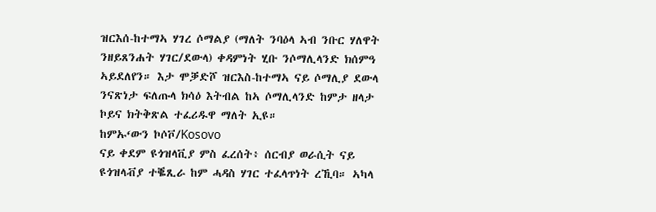ዝርእሰ-ከተማኣ ሃገረ ሶማልያ (ማለት ንባዕላ ኣብ ንቡር ሃለዋት ንዘይጸንሐት ሃገር/ደውላ) ቀዳምነት ሂቡ ንሶማሊላንድ ክሰምዓ ኣይደለየን። እታ ሞቓድሾ ዝርእስ-ከተማኣ ናይ ሶማሊያ ደውላ ንናጽነታ ፍለጡላ ክሳዕ እትብል ከኣ ሶማሊላንድ ከምታ ዘላታ ኮይና ክትቅጽል ተፈሪዱዋ ማለት ኢዩ።
ከምኡ‘ውን ኮሶቮ/Kosovo
ናይ ቀደም ዩጎዝላቪያ ምስ ፈረሰት፥ ሰርብያ ወራሲት ናይ ዩጎዝላቭያ ተቘጺራ ከም ሓዳስ ሃገር ተፈላጥነት ረኺባ። ኣካላ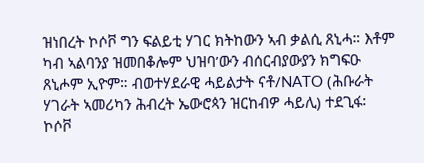ዝነበረት ኮሶቮ ግን ፍልይቲ ሃገር ክትከውን ኣብ ቃልሲ ጸኒሓ። እቶም ካብ ኣልባንያ ዝመበቆሎም ህዝባ’ውን ብሰርብያውያን ክግፍዑ ጸኒሖም ኢዮም። ብወተሃደራዊ ሓይልታት ናቶ/NATO (ሕቡራት ሃገራት ኣመሪካን ሕብረት ኤውሮጳን ዝርከብዎ ሓይሊ) ተደጊፋ፡ ኮሶቮ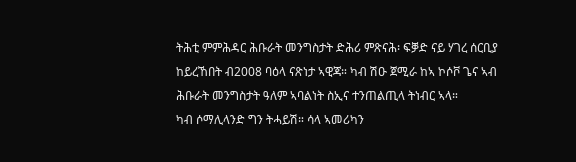ትሕቲ ምምሕዳር ሕቡራት መንግስታት ድሕሪ ምጽናሕ፡ ፍቓድ ናይ ሃገረ ሰርቢያ ከይረኸበት ብ2008 ባዕላ ናጽነታ ኣዊጃ። ካብ ሽዑ ጀሚራ ከኣ ኮሶቮ ጌና ኣብ ሕቡራት መንግስታት ዓለም ኣባልነት ስኢና ተንጠልጢላ ትነብር ኣላ።
ካብ ሶማሊላንድ ግን ትሓይሽ። ሳላ ኣመሪካን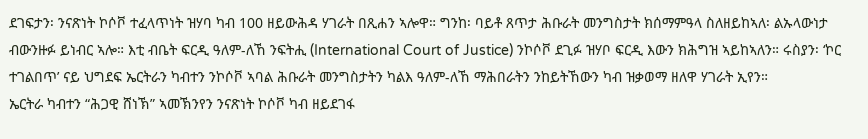ደገፍታን፡ ንናጽነት ኮሶቮ ተፈላጥነት ዝሃባ ካብ 100 ዘይውሕዳ ሃገራት በጺሐን ኣሎዋ። ግንከ፡ ባይቶ ጸጥታ ሕቡራት መንግስታት ክሰማምዓላ ስለዘይከኣለ፡ ልኡላውነታ ብውንዙፉ ይነብር ኣሎ። እቲ ብቤት ፍርዲ ዓለም-ለኸ ንፍትሒ (International Court of Justice) ንኮሶቮ ደጊፉ ዝሃቦ ፍርዲ እውን ክሕግዝ ኣይከኣለን። ሩስያን፡ ‘ኮር ተገልበጥ’ ናይ ህግደፍ ኤርትራን ካብተን ንኮሶቮ ኣባል ሕቡራት መንግስታትን ካልእ ዓለም-ለኸ ማሕበራትን ንከይትኸውን ካብ ዝቃወማ ዘለዋ ሃገራት ኢየን።
ኤርትራ ካብተን “ሕጋዊ ሸነኽ” ኣመኽንየን ንናጽነት ኮሶቮ ካብ ዘይደገፋ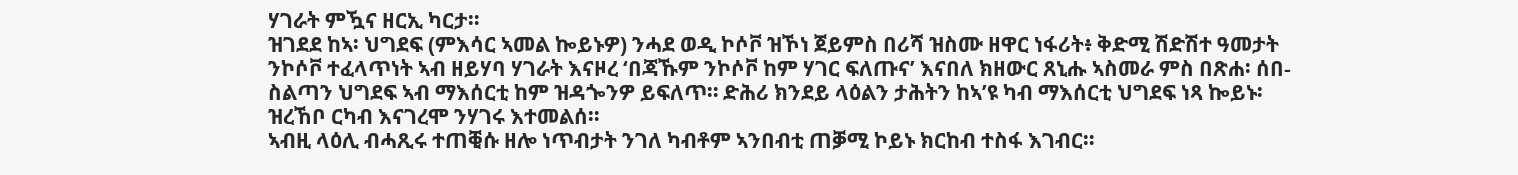ሃገራት ምዃና ዘርኢ ካርታ።
ዝገደደ ከኣ፡ ህግደፍ (ምእሳር ኣመል ኰይኑዎ) ንሓደ ወዲ ኮሶቮ ዝኾነ ጀይምስ በሪሻ ዝስሙ ዘዋር ነፋሪት፥ ቅድሚ ሽድሽተ ዓመታት ንኮሶቮ ተፈላጥነት ኣብ ዘይሃባ ሃገራት እናዞረ ‘በጃኹም ንኮሶቮ ከም ሃገር ፍለጡና’ እናበለ ክዘውር ጸኒሑ ኣስመራ ምስ በጽሐ፡ ሰበ-ስልጣን ህግደፍ ኣብ ማእሰርቲ ከም ዝዳጐንዎ ይፍለጥ። ድሕሪ ክንደይ ላዕልን ታሕትን ከኣ’ዩ ካብ ማእሰርቲ ህግደፍ ነጻ ኰይኑ፡ ዝረኸቦ ርካብ እናገረሞ ንሃገሩ እተመልሰ።
ኣብዚ ላዕሊ ብሓጺሩ ተጠቒሱ ዘሎ ነጥብታት ንገለ ካብቶም ኣንበብቲ ጠቓሚ ኮይኑ ክርከብ ተስፋ እገብር።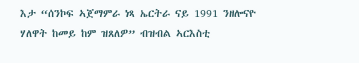እታ “ሰንኮፍ ኣጀማምራ ነጻ ኤርትራ ናይ 1991 ንዘሎናዮ ሃለዋት ከመይ ከም ዝጸለዎ” ብዝብል ኣርእስቲ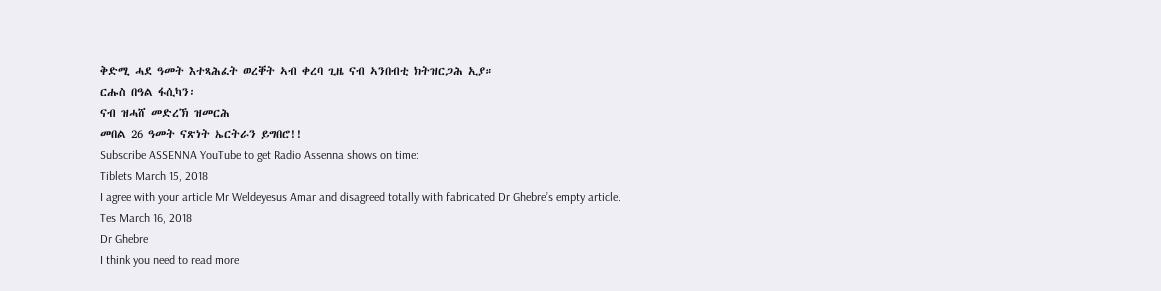ቅድሚ ሓደ ዓመት እተጻሕፈት ወረቐት ኣብ ቀረባ ጊዜ ናብ ኣንበብቲ ክትዝርጋሕ ኢያ።
ርሑስ በዓል ፋሲካን፡
ናብ ዝሓሸ መድረኽ ዝመርሕ
መበል 26 ዓመት ናጽነት ኤርትራን ይግበሮ!!
Subscribe ASSENNA YouTube to get Radio Assenna shows on time:
Tiblets March 15, 2018
I agree with your article Mr Weldeyesus Amar and disagreed totally with fabricated Dr Ghebre’s empty article.
Tes March 16, 2018
Dr Ghebre
I think you need to read more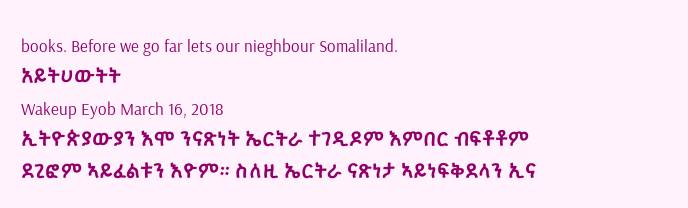books. Before we go far lets our nieghbour Somaliland.
አይትሀውትት
Wakeup Eyob March 16, 2018
ኢትዮጵያውያን እሞ ንናጽነት ኤርትራ ተገዲዶም እምበር ብፍቶቶም ደጊፎም ኣይፈልቱን እዮም። ስለዚ ኤርትራ ናጽነታ ኣይነፍቅደላን ኢና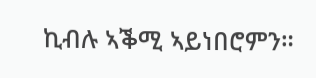ኪብሉ ኣቕሚ ኣይነበሮምን።